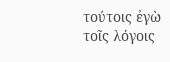τούτοις ἐγὼ τοῖς λόγοις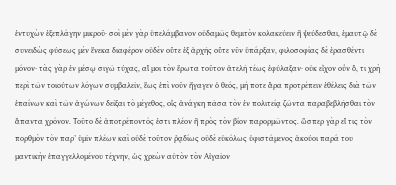ἐντυχὼν ἐξεπλάγην μικροῦ· σοὶ μὲν γὰρ ὑπελάμβανον οὐδαμῶς θεμιτὸν κολακεύειν ἢ ψεύδεσθαι, ἐμαυτῷ δὲ συνειδὼς φύσεως μὲν ἕνεκα διαφέρον οὐδὲν οὔτε ἐξ ἀρχῆς οὔτε νῦν ὑπάρξαν, φιλοσοφίας δὲ ἐρασθέντι μόνον· τὰς γὰρ ἐν μέσῳ σιγῶ τύχας, αἵ μοι τὸν ἔρωτα τοῦτον ἀτελῆ τέως ἐφύλαξαν· οὐκ εἶχον οὖν ὅ, τι χρὴ περὶ τῶν τοιούτων λόγων συμβαλεῖν, ἕως ἐπὶ νοῦν ἤγαγεν ὁ θεός, μή ποτε ἄρα προτρέπειν ἐθέλεις διὰ τῶν ἐπαίνων καὶ τῶν ἀγώνων δεῖξαι τὸ μέγεθος, οἷς ἀνάγκη πᾶσα τὸν ἐν πολιτείᾳ ζῶντα παραβεβλῆσθαι τὸν ἅπαντα χρόνον. Τοῦτο δὲ ἀποτρέποντός ἐστι πλέον ἢ πρὸς τὸν βίον παρορμῶντος. ὥσπερ γὰρ εἴ τις τὸν πορθμὸν τὸν παρ’ ὑμῖν πλέων καὶ οὐδὲ τοῦτον ῥᾳδίως οὐδὲ εὐκόλως ὑφιστάμενος ἀκούοι παρά του μαντικὴν ἐπαγγελλομένου τέχνην, ὡς χρεὼν αὐτὸν τὸν Αἰγαῖον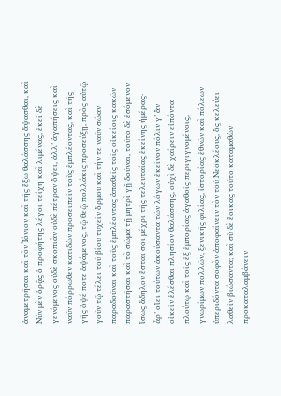ἀναμετρῆσαι καὶ τὸν Ἰόνιον καὶ τῆς ἔξω θαλάσσης ἅψασθαι, καὶ Νῦν μὲν ὁρᾷς ὁ προφήτης λέγοι τείχη καὶ λιμένας, ἐκεῖ δὲ γενόμενος οὐδὲ σκοπιὰν οὐδὲ πέτραν ὄψει, ἀλλ’ ἀγαπήσεις καὶ ναῦν πόρρωθεν κατιδὼν προσειπεῖν τοὺς ἐμπλέοντας, καὶ τῆς γῆς ὀψέ ποτε ἁψάμενος, τῷ θεῷ πολλάκις προσεύξῃ, πρὸς αὐτῷ γοῦν τῷ τέλει τοῦ βίου τυχεῖν ὅρμου καὶ τήν τε ναῦν σώαν παραδοῦναι καὶ τοὺς ἐμπλέοντας ἀπαθεῖς τοῖς οἰκείοις κακῶν παραστῆσαι καὶ τὸ σῶμα τῇ μητρὶ γῇ δοῦναι, τοῦτο δὲ ἐσόμενον ἴσως ἄδηλον ἔσται σοι μέχρι τῆς τελευταίας ἐκείνης ἡμέρας· ἆρ’ οἴει τούτων ἀκούσαντα τῶν λόγων ἐκεῖνον πόλιν γ’ ἂν οἰκεῖν ἑλέσθαι πλησίον θαλάσσης, οὐχὶ δὲ χαίρειν εἰπόντα πλούτῳ καὶ τοῖς ἐξ ἐμπορίας ἀγαθοῖς περιγιγνομένοις, γνωρίμων πολλῶν, ξενικῆς φιλίας, ἱστορίας ἐθνῶν καὶ πόλεων ὑπεριδόντα σοφὸν ἀποφαίνειν τὸν τοῦ Νεοκλέους, ὃς κελεύει λαθεῖν βιώσαντα; καὶ σὺ δὲ ἔοικας τοῦτο καταμαθὼν προκαταλαμβάνειν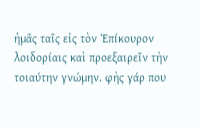ἡμᾶς ταῖς εἰς τὸν Ἐπίκουρον λοιδορίαις καὶ προεξαιρεῖν τὴν τοιαύτην γνώμην. φὴς γάρ που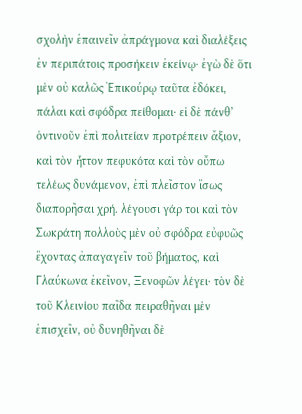σχολὴν ἐπαινεῖν ἀπράγμονα καὶ διαλέξεις ἐν περιπάτοις προσήκειν ἐκείνῳ· ἐγὼ δὲ ὅτι μὲν οὐ καλῶς Ἐπικούρῳ ταῦτα ἐδόκει, πάλαι καὶ σφόδρα πείθομαι· εἰ δὲ πάνθ’ ὁντινοῦν ἐπὶ πολιτείαν προτρέπειν ἄξιον, καὶ τὸν ἧττον πεφυκότα καὶ τὸν οὔπω τελέως δυνάμενον, ἐπὶ πλεῖστον ἴσως διαπορῆσαι χρή. λέγουσι γάρ τοι καὶ τὸν Σωκράτη πολλοὺς μὲν οὐ σφόδρα εὐφυῶς ἔχοντας ἀπαγαγεῖν τοῦ βήματος, καὶ Γλαύκωνα ἐκεῖνον, Ξενοφῶν λέγει· τὸν δὲ τοῦ Κλεινίου παῖδα πειραθῆναι μὲν ἐπισχεῖν, οὐ δυνηθῆναι δὲ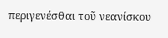περιγενέσθαι τοῦ νεανίσκου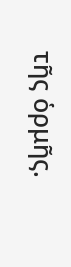τῆς ὁρμῆς.